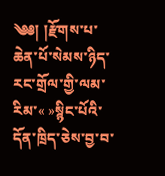༄༅། །རྫོགས་པ་ཆེན་པོ་སེམས་ཉིད་རང་གྲོལ་གྱི་ལམ་རིམ་« »སྙིང་པོའི་དོན་ཁྲིད་ཅེས་བྱ་བ་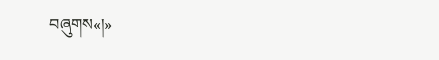བཞུགས«།»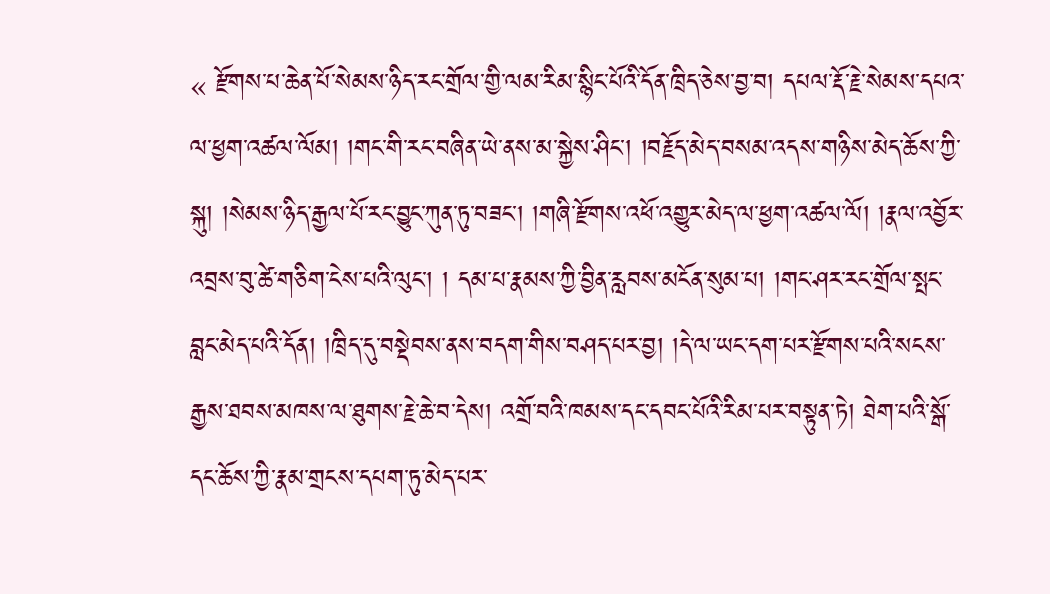« རྫོགས་པ་ཆེན་པོ་སེམས་ཉིད་རང་གྲོལ་གྱི་ལམ་རིམ་སྙིང་པོའི་དོན་ཁྲིད་ཅེས་བྱ་བ། དཔལ་རྡོ་རྗེ་སེམས་དཔའ་ལ་ཕྱག་འཚལ་ལོམ། །གང་གི་རང་བཞིན་ཡེ་ནས་མ་སྐྱེས་ཤིང་། །བརྗོད་མེད་བསམ་འདས་གཉིས་མེད་ཆོས་ཀྱི་སྐུ། །སེམས་ཉིད་རྒྱལ་པོ་རང་བྱུང་ཀུན་ཏུ་བཟང་། །གཞི་རྫོགས་འཕོ་འགྱུར་མེད་ལ་ཕྱག་འཚལ་ལོ། །རྣལ་འབྱོར་འབྲས་བུ་ཚེ་གཅིག་ངེས་པའི་ལུང་། ། དམ་པ་རྣམས་ཀྱི་བྱིན་རླབས་མངོན་སུམ་པ། །གང་ཤར་རང་གྲོལ་སྤང་བླང་མེད་པའི་དོན། །ཁྲིད་དུ་བསྡེབས་ནས་བདག་གིས་བཤད་པར་བྱ། །དེ་ལ་ཡང་དག་པར་རྫོགས་པའི་སངས་རྒྱས་ཐབས་མཁས་ལ་ཐུགས་རྗེ་ཆེ་བ་དེས། འགྲོ་བའི་ཁམས་དང་དབང་པོའི་རིམ་པར་བསྟུན་ཏེ། ཐེག་པའི་སྒོ་དང་ཆོས་ཀྱི་རྣམ་གྲངས་དཔག་ཏུ་མེད་པར་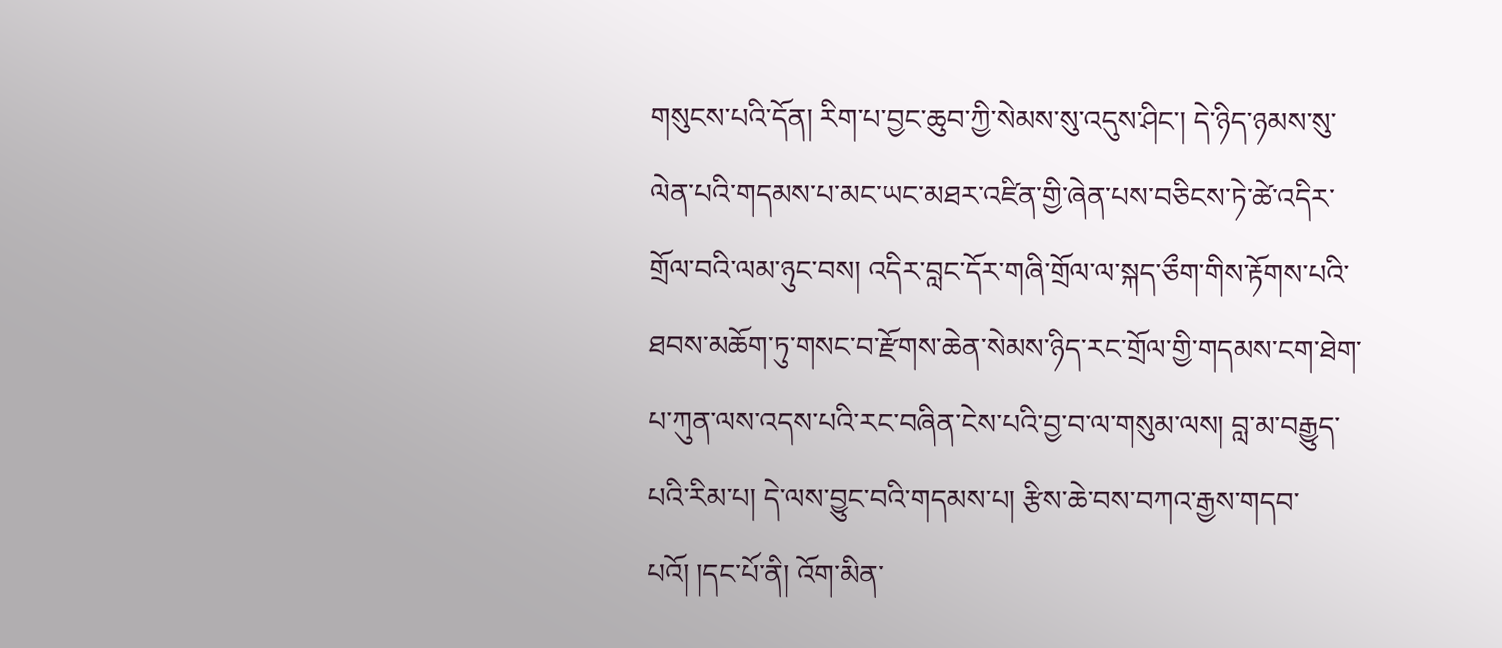གསུངས་པའི་དོན། རིག་པ་བྱང་ཆུབ་ཀྱི་སེམས་སུ་འདུས་ཤིང་། དེ་ཉིད་ཉམས་སུ་ལེན་པའི་གདམས་པ་མང་ཡང་མཐར་འཛིན་གྱི་ཞེན་པས་བཅིངས་ཏེ་ཚེ་འདིར་གྲོལ་བའི་ལམ་ཉུང་བས། འདིར་བླང་དོར་གཞི་གྲོལ་ལ་སྐད་ཅྀག་གིས་རྟོགས་པའི་ཐབས་མཆོག་ཏུ་གསང་བ་རྫོགས་ཆེན་སེམས་ཉིད་རང་གྲོལ་གྱི་གདམས་ངག་ཐེག་པ་ཀུན་ལས་འདས་པའི་རང་བཞིན་ངེས་པའི་བྱ་བ་ལ་གསུམ་ལས། བླ་མ་བརྒྱུད་པའི་རིམ་པ། དེ་ལས་བྱུང་བའི་གདམས་པ། རྩིས་ཆེ་བས་བཀའ་རྒྱས་གདབ་པའོ། །དང་པོ་ནི། འོག་མིན་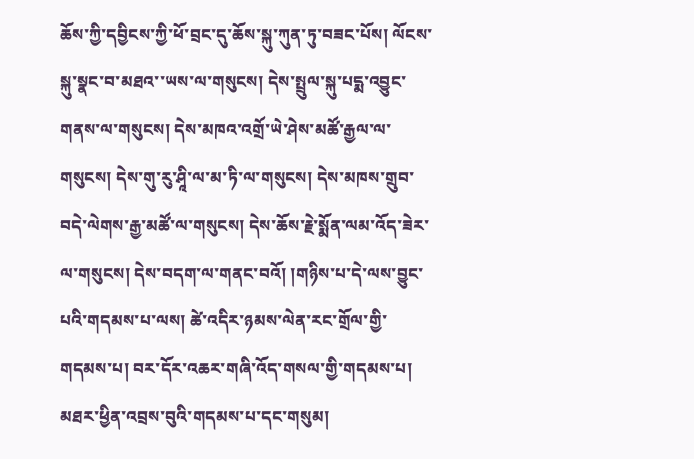ཆོས་ཀྱི་དབྱིངས་ཀྱི་ཕོ་བྲང་དུ་ཆོས་སྐུ་ཀུན་ཏུ་བཟང་པོས། ལོངས་སྐུ་སྣང་བ་མཐའ་་ཡས་ལ་གསུངས། དེས་སྤྲུལ་སྐུ་པདྨ་འབྱུང་གནས་ལ་གསུངས། དེས་མཁའ་འགྲོ་ཡེ་ཤེས་མཚོ་རྒྱལ་ལ་གསུངས། དེས་གུ་རུ་ཤཱི་ལ་མ་ཏི་ལ་གསུངས། དེས་མཁས་གྲུབ་བདེ་ལེགས་རྒྱ་མཚོ་ལ་གསུངས། དེས་ཆོས་རྗེ་སྨོན་ལམ་འོད་ཟེར་ལ་གསུངས། དེས་བདག་ལ་གནང་བའོ། །གཉིས་པ་དེ་ལས་བྱུང་པའི་གདམས་པ་ལས། ཚེ་འདིར་ཉམས་ལེན་རང་གྲོལ་གྱི་གདམས་པ། བར་དོར་འཆར་གཞི་འོད་གསལ་གྱི་གདམས་པ། མཐར་ཕྱིན་འབྲས་བུའི་གདམས་པ་དང་གསུམ།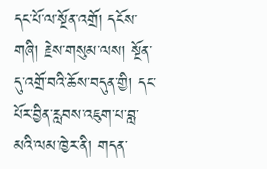དང་པོ་ལ་སྔོན་འགྲོ། དངོས་གཞི། རྗེས་གསུམ་ལས། སྔོན་དུ་འགྲོ་བའི་ཆོས་བདུན་གྱི། དང་པོར་བྱིན་རླབས་འཇུག་པ་བླ་མའི་ལམ་ཁྱེར་ནི། གདན་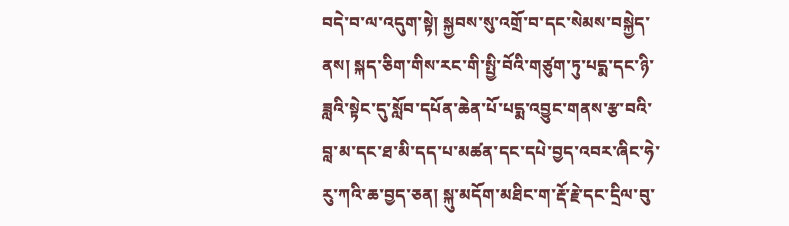བདེ་བ་ལ་འདུག་སྟེ། སྐྱབས་སུ་འགྲོ་བ་དང་སེམས་བསྐྱེད་ནས། སྐད་ཅིག་གིས་རང་གི་སྤྱི་བོའི་གཙུག་ཏུ་པདྨ་དང་ཉི་ཟླའི་སྟེང་དུ་སློབ་དཔོན་ཆེན་པོ་པདྨ་འབྱུང་གནས་རྩ་བའི་བླ་མ་དང་ཐ་མི་དད་པ་མཚན་དང་དཔེ་བྱད་འབར་ཞིང་ཧེ་རུ་ཀའི་ཆ་བྱད་ཅན། སྐུ་མདོག་མཐིང་ག་རྡོ་རྗེ་དང་དྲིལ་བུ་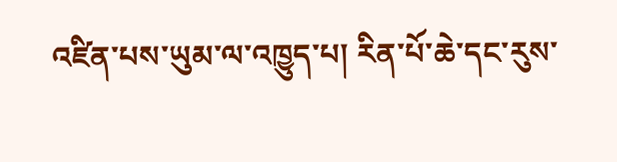འཛིན་པས་ཡུམ་ལ་འཁྱུད་པ། རིན་པོ་ཆེ་དང་རུས་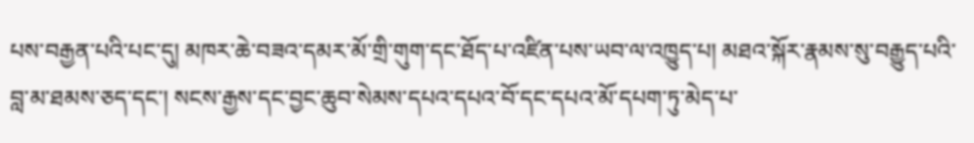པས་བརྒྱན་པའི་པང་དུ། མཁར་ཆེ་བཟའ་དམར་མོ་གྲི་གུག་དང་ཐོད་པ་འཛིན་པས་ཡབ་ལ་འཁྱུད་པ། མཐའ་སྐོར་རྣམས་སུ་བརྒྱུད་པའི་བླ་མ་ཐམས་ཅད་དང་། སངས་རྒྱས་དང་བྱང་ཆུབ་སེམས་དཔའ་དཔའ་བོ་དང་དཔའ་མོ་དཔག་ཏུ་མེད་པ་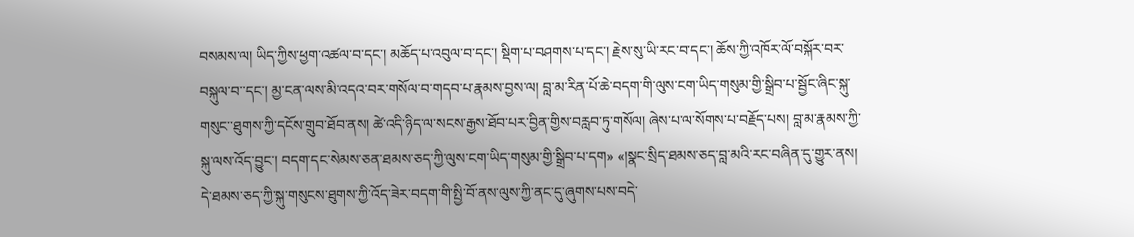བསམས་ལ། ཡིད་ཀྱིས་ཕྱག་འཚལ་བ་དང་། མཆོད་པ་འབུལ་བ་དང་། སྡིག་པ་བཤགས་པ་དང་། རྗེས་སུ་ཡི་རང་བ་དང་། ཆོས་ཀྱི་འཁོར་ལོ་བསྐོར་བར་བསྐུལ་བ་་དང་། མྱ་ངན་ལས་མི་འདའ་བར་གསོལ་བ་གདབ་པ་རྣམས་བྱས་ལ། བླ་མ་རིན་པོ་ཆེ་བདག་གི་ལུས་ངག་ཡིད་གསུམ་གྱི་སྒྲིབ་པ་སྦྱོང་ཞིང་སྐུ་གསུང་་ཐུགས་ཀྱི་དངོས་གྲུབ་ཐོབ་ནས། ཚེ་འདི་ཉིད་ལ་སངས་རྒྱས་ཐོབ་པར་བྱིན་གྱིས་བརླབ་ཏུ་གསོལ། ཞེས་པ་ལ་སོགས་པ་བརྗོད་པས། བླ་མ་རྣམས་ཀྱི་སྐུ་ལས་འོད་བྱུང་། བདག་དང་སེམས་ཅན་ཐམས་ཅད་ཀྱི་ལུས་ངག་ཡིད་གསུམ་གྱི་སྒྲིབ་པ་དག» «།སྣང་སྲིད་ཐམས་ཅད་བླ་མའི་རང་བཞིན་དུ་གྱུར་ནས། དེ་ཐམས་ཅད་ཀྱི་སྐུ་གསུངས་ཐུགས་ཀྱི་འོད་ཟེར་བདག་གི་སྤྱི་བོ་ནས་ལུས་ཀྱི་ནང་དུ་ཞུགས་པས་བདེ་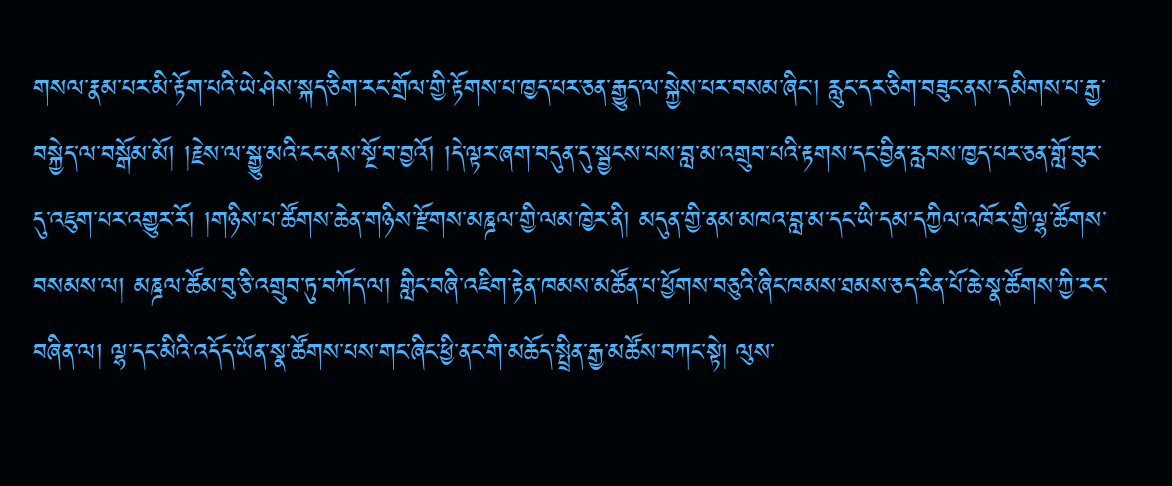གསལ་རྣམ་པར་མི་རྟོག་པའི་ཡེ་ཤེས་སྐད་ཅིག་རང་གྲོལ་གྱི་རྟོགས་པ་ཁྱད་པར་ཅན་རྒྱུད་ལ་སྐྱེས་པར་བསམ་ཞིང་། རླུང་དར་ཅིག་བཟུང་ནས་དམིགས་པ་རྒྱ་བསྐྱེད་ལ་བསྒོམ་མོ། །རྗེས་ལ་སྒྱུ་མའི་ངང་ནས་སྔོ་བ་བྱའོ། །དེ་ལྟར་ཞག་བདུན་དུ་སྦྱངས་པས་བླ་མ་འགྲུབ་པའི་རྟགས་དང་བྱིན་རླབས་ཁྱད་པར་ཅན་གློ་བུར་དུ་འཇུག་པར་འགྱུར་རོ། །གཉིས་པ་ཚོགས་ཆེན་གཉིས་རྫོགས་མཎྜལ་གྱི་ལམ་ཁྱེར་ནི། མདུན་གྱི་ནམ་མཁའ་བླ་མ་དང་ཡི་དམ་དཀྱིལ་འཁོར་གྱི་ལྷ་ཚོགས་བསམས་ལ། མཎྜལ་ཚོམ་བུ་ཅི་འགྲུབ་ཏུ་བཀོད་ལ། གླིང་བཞི་འཇིག་རྟེན་ཁམས་མཚོན་པ་ཕྱོགས་བཅུའི་ཞིང་ཁམས་ཐམས་ཅད་རིན་པོ་ཆེ་སྣ་ཚོགས་ཀྱི་རང་བཞིན་ལ། ལྷ་དང་མིའི་འདོད་ཡོན་སྣ་ཚོགས་པས་གང་ཞིང་ཕྱི་ནང་གི་མཆོད་སྤྲིན་རྒྱ་མཚོས་བཀང་སྟེ། ལུས་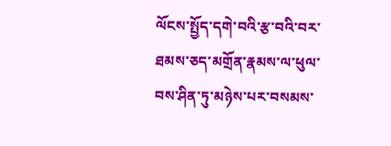ལོངས་སྤྱོད་དགེ་བའི་རྩ་བའི་བར་ཐམས་ཅད་མགྲོན་རྣམས་ལ་ཕུལ་བས་ཤིན་ཏུ་མཉེས་པར་བསམས་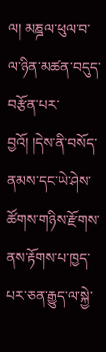ལ། མཎྜལ་ཕུལ་བ་ལ་ཉིན་མཚན་བདུད་བརྩོན་པར་བྱའོ། །དེས་ནི་བསོད་ནམས་དང་ཡེ་ཤེས་ཚོགས་གཉིས་རྫོགས་ནས་རྟོགས་པ་ཁྱད་པར་ཅན་རྒྱུད་ལ་སྐྱེ་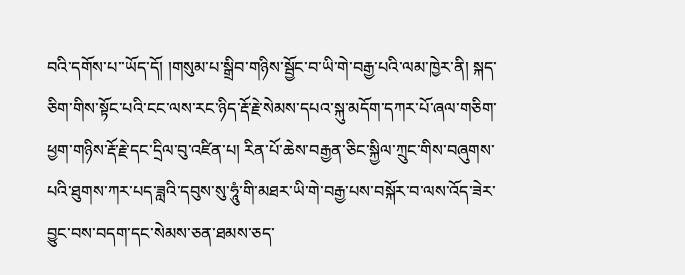བའི་དགོས་པ་་ཡོད་དོ། །གསུམ་པ་སྒྲིབ་གཉིས་སྦྱོང་བ་ཡི་གེ་བརྒྱ་པའི་ལམ་ཁྱེར་ནི། སྐད་ཅིག་གིས་སྟོང་པའི་ངང་ལས་རང་ཉིད་རྡོ་རྗེ་སེམས་དཔའ་སྐུ་མདོག་དཀར་པོ་ཞལ་གཅིག་ཕྱག་གཉིས་རྡོ་རྗེ་དང་དྲིལ་བུ་འཛིན་པ། རིན་པོ་ཆེས་བརྒྱན་ཅིང་སྐྱིལ་ཀྲུང་གིས་བཞུགས་པའི་ཐུགས་ཀར་པད་ཟླའི་དབུས་སུ་ཧཱུཾ་གི་མཐར་ཡི་གེ་བརྒྱ་པས་བསྐོར་བ་ལས་འོད་ཟེར་བྱུང་བས་བདག་དང་སེམས་ཅན་ཐམས་ཅད་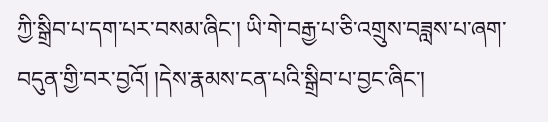ཀྱི་སྒྲིབ་པ་དག་པར་བསམ་ཞིང་། ཡི་གེ་བརྒྱ་པ་ཅི་འགྲུས་བཟླས་པ་ཞག་བདུན་གྱི་བར་བྱའོ། །དེས་རྣམས་ངན་པའི་སྒྲིབ་པ་བྱང་ཞིང་།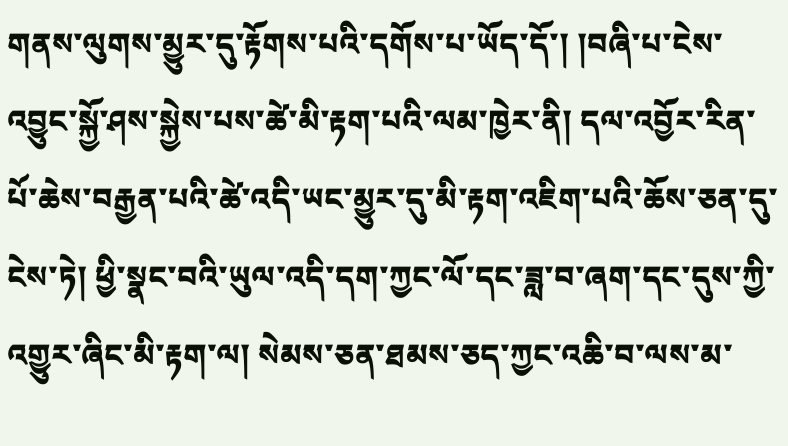གནས་ལུགས་མྱུར་དུ་རྟོགས་པའི་དགོས་པ་ཡོད་དོ་། །བཞི་པ་ངེས་འབྱུང་སྐྱོ་ཤས་སྐྱེས་པས་ཚེ་མི་རྟག་པའི་ལམ་ཁྱེར་ནི། དལ་འབྱོར་རིན་པོ་ཆེས་བརྒྱན་པའི་ཚེ་འདི་ཡང་མྱུར་དུ་མི་རྟག་འཇིག་པའི་ཆོས་ཅན་དུ་ངེས་ཏེ། ཕྱི་སྣང་བའི་ཡུལ་འདི་དག་ཀྱང་ལོ་དང་ཟླ་བ་ཞག་དང་དུས་ཀྱི་འགྱུར་ཞིང་མི་རྟག་ལ། སེམས་ཅན་ཐམས་ཅད་ཀྱང་འཆི་བ་ལས་མ་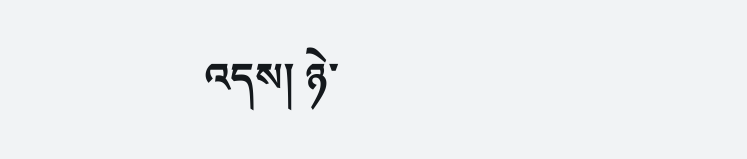འདས། ཉེ་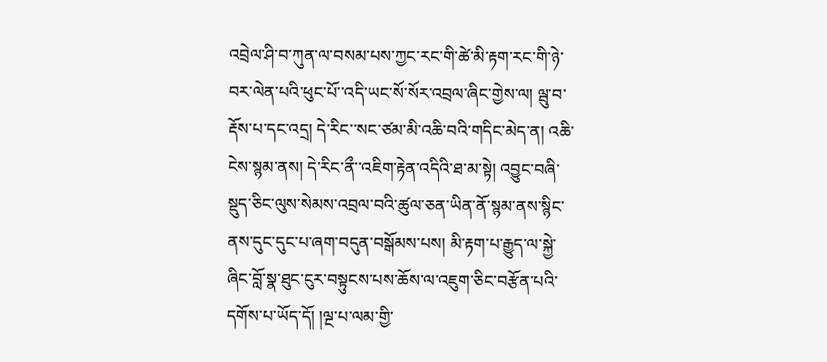འབྲེལ་ཤི་བ་ཀུན་ལ་བསམ་པས་ཀྱང་རང་གི་ཚེ་མི་རྟག་རང་གི་ཉེ་བར་ལེན་པའི་ཕུང་པོ་་འདི་ཡང་སོ་སོར་འབྲལ་ཞིང་གྱེས་ལ། ལྦུ་བ་རྡོས་པ་དང་འདྲ། དེ་རིང་་སང་ཙམ་མི་འཆི་བའི་གདིང་མེད་ན། འཆི་ངེས་སྙམ་ནས། དེ་རིང་ནྀ་་འཇིག་རྟེན་འདིའི་ཐ་མ་སྟེ། འབྱུང་བཞི་སྡུད་ཅིང་ལུས་སེམས་འབྲལ་བའི་ཚུལ་ཅན་ཡིན་ནོ་སྙམ་ནས་སྙིང་ནས་དུང་དུང་པ་ཞག་བདུན་བསྒོམས་པས། མི་རྟག་པ་རྒྱུད་ལ་སྐྱེ་ཞིང་བློ་སྣ་ཐུང་ངུར་བསྟུངས་པས་ཆོས་ལ་འཇུག་ཅིང་བརྩོན་པའི་དགོས་པ་ཡོད་དོ། །ལྔ་པ་ལམ་གྱི་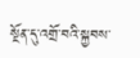སྔོན་དུ་འགྲོ་བའི་སྐྱབས་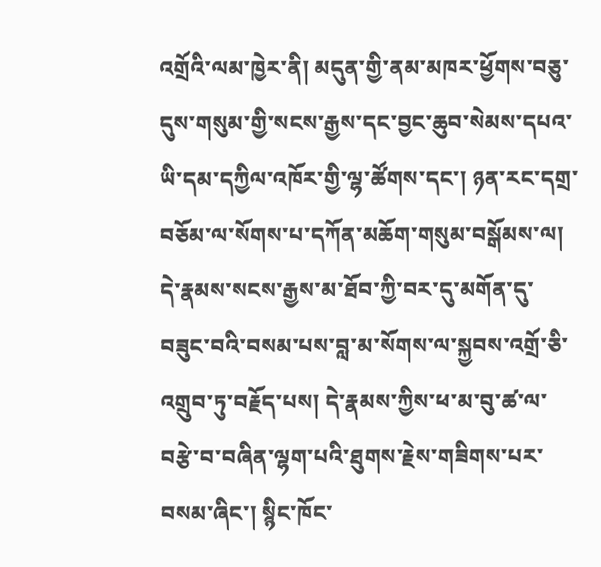འགྲོའི་ལམ་ཁྱེར་ནི། མདུན་གྱི་ནམ་མཁར་ཕྱོགས་བཅུ་དུས་གསུམ་གྱི་སངས་རྒྱས་དང་བྱང་ཆུབ་སེམས་དཔའ་ཡི་དམ་དཀྱིལ་འཁོར་གྱི་ལྷ་ཚོགས་དང་། ཉན་རང་དགྲ་བཅོམ་ལ་སོགས་པ་དཀོན་མཆོག་གསུམ་བསྒོམས་ལ། དེ་རྣམས་སངས་རྒྱས་མ་ཐོབ་ཀྱི་བར་དུ་མགོན་དུ་བཟུང་བའི་བསམ་པས་བླ་མ་སོགས་ལ་སྐྱབས་འགྲོ་ཅི་འགྲུབ་ཏུ་བརྗོད་པས། དེ་རྣམས་ཀྱིས་ཕ་མ་བུ་ཚ་ལ་བརྩེ་བ་བཞིན་ལྷག་པའི་ཐུགས་རྗེས་གཟིགས་པར་བསམ་ཞིང་། སྙིང་ཁོང་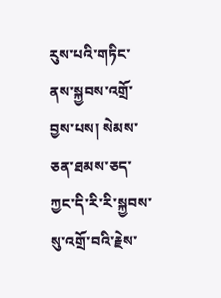རུས་པའི་གཏིང་ནས་སྐྱབས་འགྲོ་བྱས་པས། སེམས་ཅན་ཐམས་ཅད་ཀྱང་དི་རི་རི་སྐྱབས་སུ་འགྲོ་བའི་རྗེས་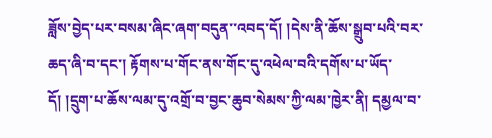ཟློས་བྱེད་པར་བསམ་ཞིང་ཞག་བདུན་་འབད་དོ། །དེས་ནི་ཆོས་སྒྲུབ་པའི་བར་ཆད་ཞི་བ་དང་། རྟོགས་པ་གོང་ནས་གོང་དུ་འཕེལ་བའི་དགོས་པ་ཡོད་དོ། །དྲུག་པ་ཆོས་ལམ་དུ་འགྲོ་བ་བྱང་ཆུབ་སེམས་ཀྱི་ལམ་ཁྱེར་ནི། དམྱལ་བ་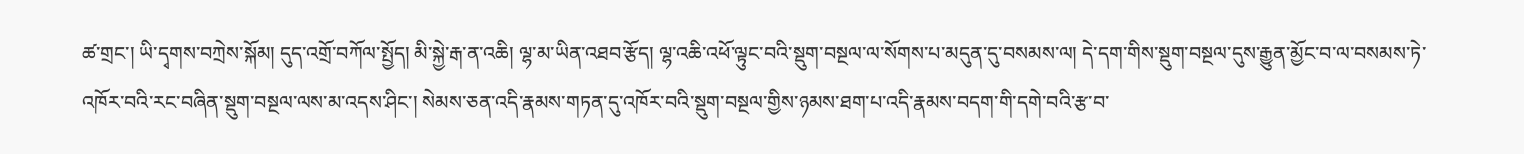ཚ་གྲང་། ཡི་དྭགས་བཀྲེས་སྐོམ། དུད་འགྲོ་བཀོལ་སྤྱོད། མི་སྐྱེ་རྒ་ན་འཆི། ལྷ་མ་ཡིན་འཐབ་རྩོད། ལྷ་འཆི་འཕོ་ལྟུང་བའི་སྡུག་བསྔལ་ལ་སོགས་པ་མདུན་དུ་བསམས་ལ། དེ་དག་གིས་སྡུག་བསྔལ་དུས་རྒྱུན་མྱོང་བ་ལ་བསམས་ཏེ་འཁོར་བའི་རང་བཞིན་སྡུག་བསྔལ་ལས་མ་འདས་ཤིང་། སེམས་ཅན་འདི་རྣམས་གཏན་དུ་འཁོར་བའི་སྡུག་བསྔལ་གྱིས་ཉམས་ཐག་པ་འདི་རྣམས་བདག་གི་དགེ་བའི་རྩ་བ་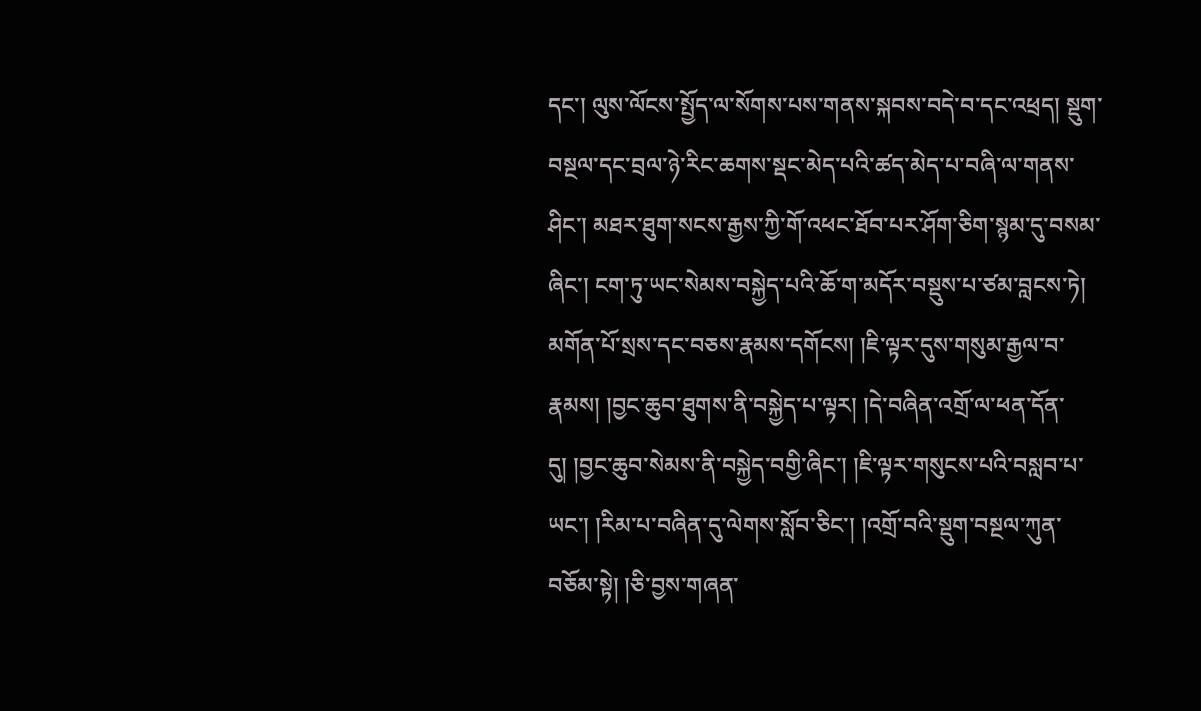དང་། ལུས་ལོངས་སྤྱོད་ལ་སོགས་པས་གནས་སྐབས་བདེ་བ་དང་འཕྲད། སྡུག་བསྔལ་དང་བྲལ་ཉེ་རིང་ཆགས་སྡང་མེད་པའི་ཚད་མེད་པ་བཞི་ལ་གནས་ཤིང་། མཐར་ཐུག་སངས་རྒྱས་ཀྱི་གོ་འཕང་ཐོབ་པར་ཤོག་ཅིག་སྙམ་དུ་བསམ་ཞིང་། ངག་ཏུ་ཡང་སེམས་བསྐྱེད་པའི་ཆོ་ག་མདོར་བསྡུས་པ་ཙམ་བླངས་ཏེ། མགོན་པོ་སྲས་དང་བཅས་རྣམས་དགོངས། །ཇི་ལྟར་དུས་གསུམ་རྒྱལ་བ་རྣམས། །བྱང་ཆུབ་ཐུགས་ནི་བསྐྱེད་པ་ལྟར། །དེ་བཞིན་འགྲོ་ལ་ཕན་དོན་དུ། །བྱང་ཆུབ་སེམས་ནི་བསྐྱེད་བགྱི་ཞིང་། །ཇི་ལྟར་གསུངས་པའི་བསླབ་པ་ཡང་། །རིམ་པ་བཞིན་དུ་ལེགས་སློབ་ཅིང་། །འགྲོ་བའི་སྡུག་བསྔལ་ཀུན་བཅོམ་སྟེ། །ཅི་བྱས་གཞན་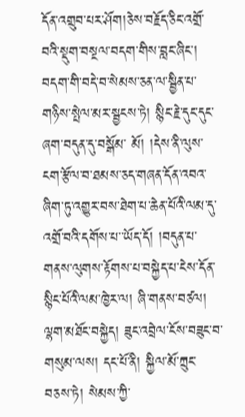དོན་འགྲུབ་པར་ཤོག།ཅེས་བརྗོད་ཅིང་འགྲོ་བའི་སྡུག་བསྔལ་བདག་གིས་བླང་ཞིང་། བདག་གི་བདེ་བ་སེམས་ཅན་ལ་སྦྱིན་པ་གཉིས་སྤེལ་མར་སྦྱངས་ཏེ། སྙིང་རྗེ་དུང་དུང་ཞག་བདུན་དུ་བསྒོམ་ མོ། །དེས་ནི་ལུས་ངག་རྩོལ་བ་ཐམས་ཅད་གཞན་དོན་འབའ་ཞིག་ཏུ་འགྱུར་བས་ཐེག་པ་ཆེན་པོའི་ལམ་དུ་འགྲོ་བའི་དགོས་པ་་ཡོད་དོ། །བདུན་པ་གནས་ལུགས་རྟོགས་པ་བསྐྱེད་པ་ངེས་དོན་སྙིང་པོའི་ལམ་ཁྱེར་ལ། ཞི་གནས་བཙལ། ལྷག་མཐོང་བསྐྱེད། ཟུང་འབྲེལ་ངོས་བཟུང་བ་གསུམ་ལས། དང་པོ་ནི། སྐྱིལ་མོ་ཀྲུང་བཅས་ཏེ། སེམས་ཀྱི་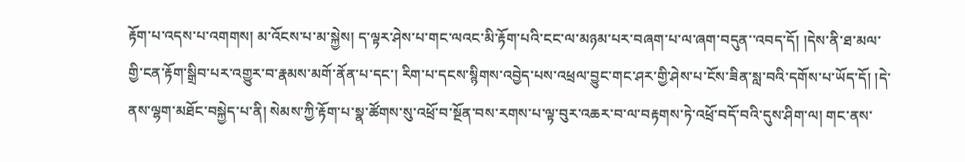རྟོག་པ་འདས་པ་འགགས། མ་འོངས་པ་མ་སྐྱེས། ད་ལྟར་ཤེས་པ་གང་ལའང་མི་རྟོག་པའི་ངང་ལ་མཉམ་པར་བཞག་པ་ལ་ཞག་བདུན་་འབད་དོ། །དེས་ནི་ཐ་མལ་གྱི་ངན་རྟོག་སྒྲིབ་པར་འགྱུར་བ་རྣམས་མགོ་ནོན་པ་དང་། རིག་པ་དངས་སྙིགས་འབྱེད་པས་འཕྲལ་བྱུང་གང་ཤར་གྱི་ཤེས་པ་ངོས་ཟིན་སླ་བའི་དགོས་པ་ཡོད་དོ། །དེ་ནས་ལྷག་མཐོང་བསྐྱེད་པ་ནི། སེམས་ཀྱི་རྟོག་པ་སྣ་ཚོགས་སུ་འཕྲོ་བ་སྔོན་བས་རགས་པ་ལྟ་བུར་འཆར་བ་ལ་བརྟགས་ཏེ་འཕྲོ་བདོ་བའི་དུས་ཤིག་ལ། གང་ནས་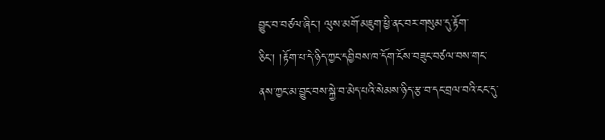བྱུང་བ་བཙལ་ཞིང་། ལུས་མགོ་མཇུག་ཕྱི་ནང་བར་གསུམ་དུ་རྟོག་ཅིང་། །རྟོག་པ་དེ་ཉིད་ཀྱང་དབྱིབས་ཁ་དོག་ངོས་བཟུང་བཙལ་བས་གང་ནས་ཀྱང་མ་བྱུང་བས་སྐྱེ་བ་མེད་པའི་སེམས་ཉིད་རྩ་བ་དང་བྲལ་བའི་ངང་དུ་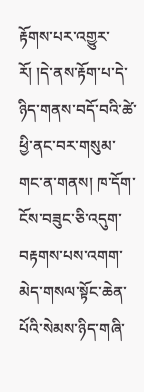རྟོགས་པར་འགྱུར་རོ། །དེ་ནས་རྟོག་པ་དེ་ཉིད་གནས་བདོ་བའི་ཚེ་ཕྱི་ནང་བར་གསུམ་གང་ན་གནས། ཁ་དོག་ངོས་བཟུང་ཅི་འདུག་བརྟགས་པས་འགག་མེད་གསལ་སྟོང་ཆེན་པོའི་སེམས་ཉིད་གཞི་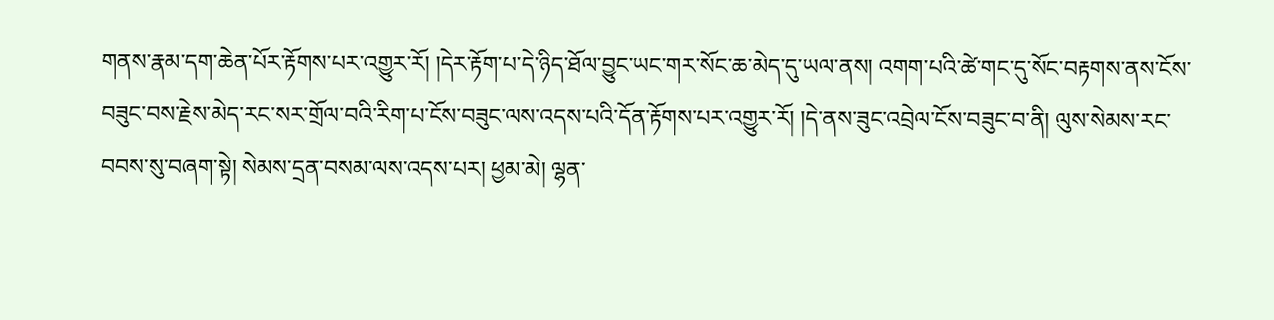གནས་རྣམ་དག་ཆེན་པོར་རྟོགས་པར་འགྱུར་རོ། །དེར་རྟོག་པ་དེ་ཉིད་ཐོལ་བྱུང་ཡང་གར་སོང་ཆ་མེད་དུ་ཡལ་ནས། འགག་པའི་ཚེ་གང་དུ་སོང་བརྟགས་ནས་ངོས་བཟུང་བས་རྗེས་མེད་རང་སར་གྲོལ་བའི་རིག་པ་ངོས་བཟུང་ལས་འདས་པའི་དོན་རྟོགས་པར་འགྱུར་རོ། །དེ་ནས་ཟུང་འབྲེལ་ངོས་བཟུང་བ་ནི། ལུས་སེམས་རང་བབས་སུ་བཞག་སྟེ། སེམས་དྲན་བསམ་ལས་འདས་པར། ཕྱམ་མེ། ལྷན་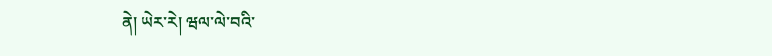ནེ། ཡེར་རེ། ཝལ་ལེ་བའི་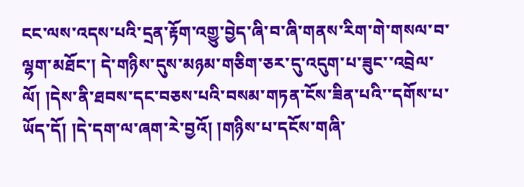ངང་ལས་འདས་པའི་དྲན་རྟོག་འགྱུ་བྱེད་ཞི་བ་ཞི་གནས་རིག་གེ་གསལ་བ་ལྷག་མཐོང་། དེ་གཉིས་དུས་མཉམ་གཅིག་ཅར་དུ་འདུག་པ་ཟུང་་འབྲེལ་ལོ། །དེས་ནི་ཐབས་དང་བཅས་པའི་བསམ་གཏན་ངོས་ཟིན་པའི་་དགོས་པ་ཡོད་དོ། །དེ་དག་ལ་ཞག་རེ་བྱའོ། །གཉིས་པ་དངོས་གཞི་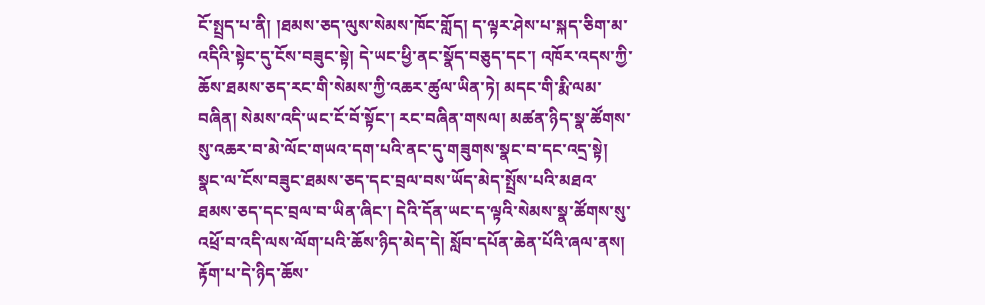ངོ་སྤྲད་པ་ནི། །ཐམས་ཅད་ལུས་སེམས་ཁོང་གློད། ད་ལྟར་ཤེས་པ་སྐད་ཅིག་མ་འདིའི་སྟེང་དུ་ངོས་བཟུང་སྟེ། དེ་ཡང་ཕྱི་ནང་སྣོད་བཅུད་དང་། འཁོར་འདས་ཀྱི་ཆོས་ཐམས་ཅད་རང་གི་སེམས་ཀྱི་འཆར་ཚུལ་ཡིན་ཏེ། མདང་གི་རྨི་ལམ་བཞིན། སེམས་འདི་ཡང་ངོ་བོ་སྟོང་། རང་བཞིན་གསལ། མཚན་ཉིད་སྣ་ཚོགས་སུ་འཆར་བ་མེ་ལོང་གཡའ་དག་པའི་ནང་དུ་གཟུགས་སྣང་བ་དང་འདྲ་སྟེ། སྣང་ལ་ངོས་བཟུང་ཐམས་ཅད་དང་བྲལ་བས་ཡོད་མེད་སྤྲོས་པའི་མཐའ་ཐམས་ཅད་དང་བྲལ་བ་ཡིན་ཞིང་། དེའི་དོན་ཡང་ད་ལྟའི་སེམས་སྣ་ཚོགས་སུ་འཕྲོ་བ་འདི་ལས་ལོག་པའི་ཆོས་ཉིད་མེད་དེ། སློབ་དཔོན་ཆེན་པོའི་ཞལ་ནས། རྟོག་པ་དེ་ཉིད་ཆོས་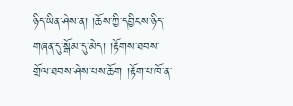ཉིད་ཡིན་ཤེས་ན། །ཆོས་ཀྱི་དབྱིངས་ཉིད་གཞན་དུ་སྒོམ་དུ་མེད། །རྟོགས་ཐབས་གྲོལ་ཐབས་ཤེས་པས་ཆོག །རྟོག་པ་ཁོ་ན་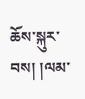ཆོས་སྐུར་བས། །ལམ་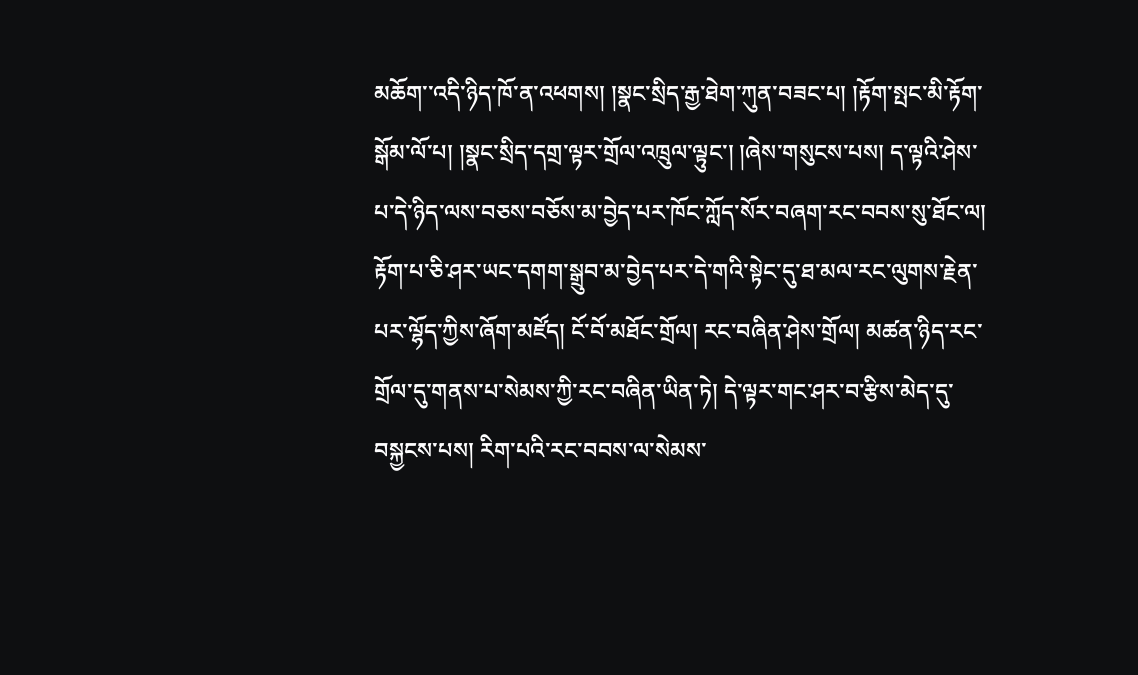མཆོག་་འདི་ཉིད་ཁོ་ན་འཕགས། །སྣང་སྲིད་རྒྱ་ཐེག་ཀུན་བཟང་པ། །རྟོག་སྤང་མི་རྟོག་སྒོམ་ལོ་པ། །སྣང་སྲིད་དགྲ་ལྟར་གྲོལ་འཁྲུལ་ལྟུང་། །ཞེས་གསུངས་པས། ད་ལྟའི་ཤེས་པ་དེ་ཉིད་ལས་བཅས་བཅོས་མ་བྱེད་པར་ཁོང་ཀློད་སོར་བཞག་རང་བབས་སུ་ཐོང་ལ། རྟོག་པ་ཅི་ཤར་ཡང་དགག་སྒྲུབ་མ་བྱེད་པར་དེ་གའི་སྟེང་དུ་ཐ་མལ་རང་ལུགས་རྗེན་པར་ལྷོད་ཀྱིས་ཞོག་མཛོད། ངོ་བོ་མཐོང་གྲོལ། རང་བཞིན་ཤེས་གྲོལ། མཚན་ཉིད་རང་གྲོལ་དུ་གནས་པ་སེམས་ཀྱི་རང་བཞིན་ཡིན་ཏེ། དེ་ལྟར་གང་ཤར་བ་རྩིས་མེད་དུ་བསྐྱངས་པས། རིག་པའི་རང་བབས་ལ་སེམས་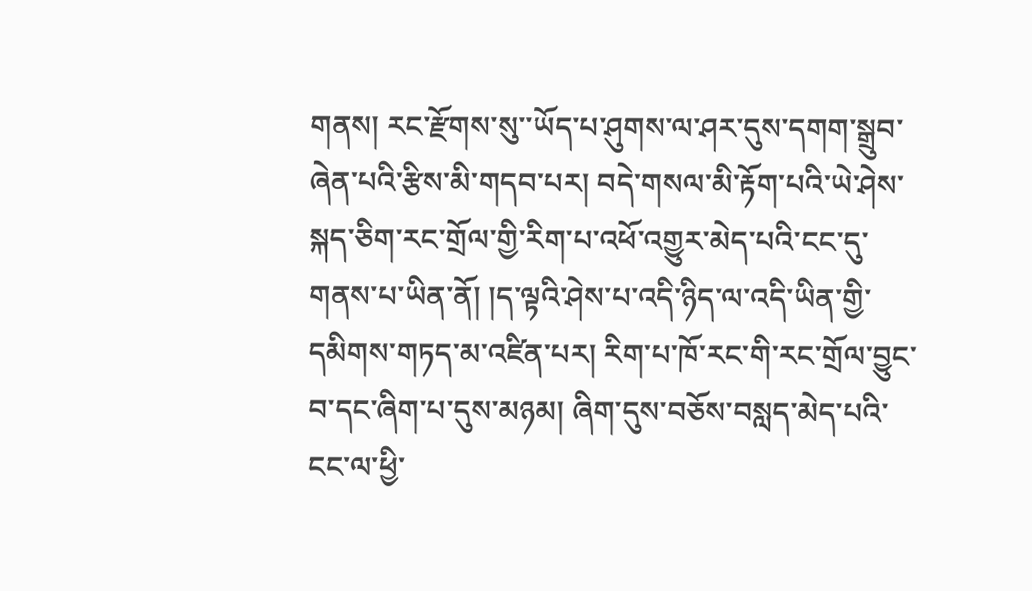གནས། རང་རྫོགས་སུ་་ཡོད་པ་ཤུགས་ལ་ཤར་དུས་དགག་སྒྲུབ་ཞེན་པའི་རྩིས་མི་གདབ་པར། བདེ་གསལ་མི་རྟོག་པའི་ཡེ་ཤེས་སྐད་ཅིག་རང་གྲོལ་གྱི་རིག་པ་འཕོ་འགྱུར་མེད་པའི་ངང་དུ་གནས་པ་ཡིན་ནོ། །ད་ལྟའི་ཤེས་པ་འདི་ཉིད་ལ་འདི་ཡིན་གྱི་དམིགས་གཏད་མ་འཛིན་པར། རིག་པ་ཁོ་རང་གི་རང་གྲོལ་བྱུང་བ་དང་ཞིག་པ་དུས་མཉམ། ཞིག་དུས་བཅོས་བསླད་མེད་པའི་ངང་ལ་ཕྱི་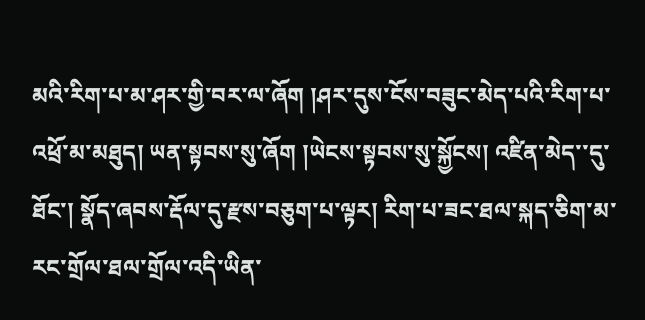མའི་རིག་པ་མ་ཤར་གྱི་བར་ལ་ཞོག །ཤར་དུས་ངོས་བཟུང་མེད་པའི་རིག་པ་འཕྲོ་མ་མཐུད། ཡན་སྟབས་སུ་ཞོག །ཡེངས་སྟབས་སུ་སྐྱོངས། འཛིན་མེད་་དུ་ཐོང་། སྣོད་ཞབས་རྡོལ་དུ་རྫས་བཅུག་པ་ལྟར། རིག་པ་ཟང་ཐལ་སྐད་ཅིག་མ་རང་གྲོལ་ཐལ་གྲོལ་འདི་ཡིན་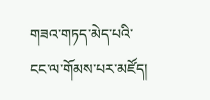གཟའ་གཏད་མེད་པའི་ངང་ལ་གོམས་པར་མཛོད།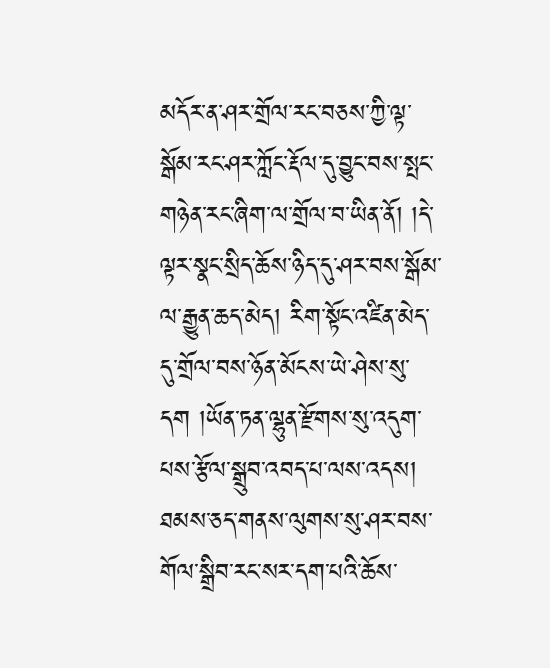མདོར་ན་ཤར་གྲོལ་རང་བཅས་ཀྱི་ལྟ་སྒོམ་རང་ཤར་ཀློང་རྡོལ་དུ་བྱུང་བས་སྤང་གཉེན་རང་ཞིག་ལ་གྲོལ་བ་ཡིན་ནོ། །དེ་ལྟར་སྣང་སྲིད་ཆོས་ཉིད་དུ་ཤར་བས་སྒོམ་ལ་རྒྱུན་ཆད་མེད། རིག་སྟོང་འཛིན་མེད་དུ་གྲོལ་བས་ཉོན་མོངས་ཡེ་ཤེས་སུ་དག །ཡོན་ཏན་ལྷུན་རྫོགས་སུ་འདུག་པས་རྩོལ་སྒྲུབ་འབད་པ་ལས་འདས། ཐམས་ཅད་གནས་ལུགས་སུ་ཤར་བས་གོལ་སྒྲིབ་རང་སར་དག་པའི་ཆོས་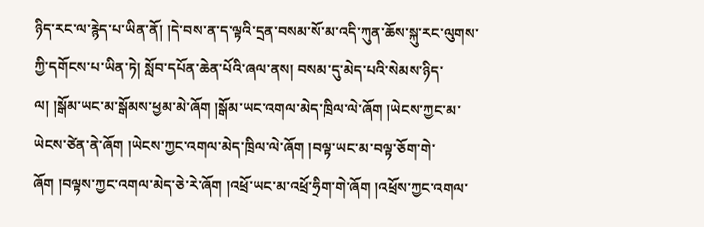ཉིད་རང་ལ་རྙེད་པ་ཡིན་ནོ། །དེ་བས་ན་ད་ལྟའི་དྲན་བསམ་སོ་མ་འདི་ཀུན་ཆོས་སྐུ་རང་ལུགས་ཀྱི་དགོངས་པ་ཡིན་ཏེ། སློབ་དཔོན་ཆེན་པོའི་ཞལ་ནས། བསམ་དུ་མེད་པའི་སེམས་ཉིད་ལ། །སྒོམ་ཡང་མ་སྒོམས་ཕྱམ་མེ་ཞོག །སྒོམ་ཡང་འགལ་མེད་ཁྲིལ་ལེ་ཞོག །ཡེངས་ཀྱང་མ་ཡེངས་ཙེན་ནེ་ཞོག །ཡེངས་ཀྱང་འགལ་མེད་ཁྲིལ་ལེ་ཞོག །བལྟ་ཡང་མ་བལྟ་ཅོག་གེ་ཞོག །བལྟས་ཀྱང་འགལ་མེད་ཅེ་རེ་ཞོག །འཕྲོ་ཡང་མ་འཕྲོ་ཧྲིག་གེ་ཞོག །འཕྲོས་ཀྱང་འགལ་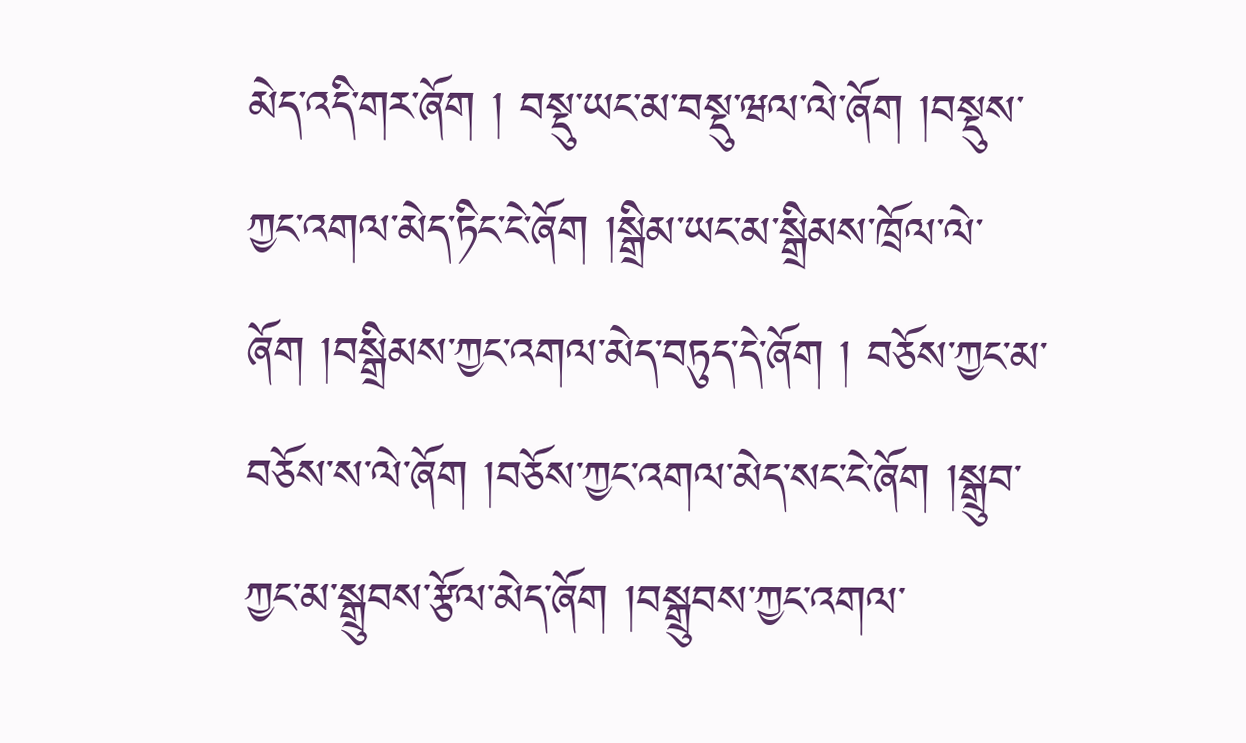མེད་འདི་གར་ཞོག ། བསྡུ་ཡང་མ་བསྡུ་ཝལ་ལེ་ཞོག །བསྡུས་ཀྱང་འགལ་མེད་ཏིང་ངེ་ཞོག །སྒྲིམ་ཡང་མ་སྒྲིམས་ཁྲོལ་ལེ་ཞོག །བསྒྲིམས་ཀྱང་འགལ་མེད་བཏུད་དེ་ཞོག ། བཅོས་ཀྱང་མ་བཅོས་ས་ལེ་ཞོག །བཅོས་ཀྱང་འགལ་མེད་སང་ངེ་ཞོག །སྒྲུབ་ཀྱང་མ་སྒྲུབས་རྩོལ་མེད་ཞོག །བསྒྲུབས་ཀྱང་འགལ་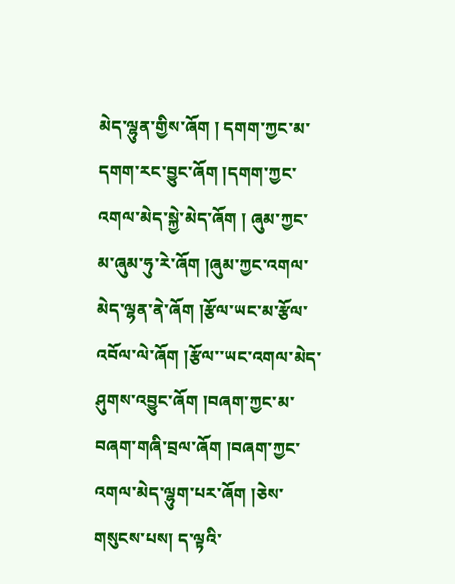མེད་ལྷུན་གྱིས་ཞོག ། དགག་ཀྱང་མ་དགག་རང་བྱུང་ཞོག །དགག་ཀྱང་འགལ་མེད་སྐྱེ་མེད་ཞོག ། ཞུམ་ཀྱང་མ་ཞུམ་ཧུ་རེ་ཞོག །ཞུམ་ཀྱང་འགལ་མེད་ལྷན་ནེ་ཞོག །རྩོལ་ཡང་མ་རྩོལ་འབོལ་ལེ་ཞོག །རྩོལ་་ཡང་འགལ་མེད་ཤུགས་འབྱུང་ཞོག །བཞག་ཀྱང་མ་བཞག་གཞི་བྲལ་ཞོག །བཞག་ཀྱང་འགལ་མེད་ལྷུག་པར་ཞོག །ཅེས་གསུངས་པས། ད་ལྟའི་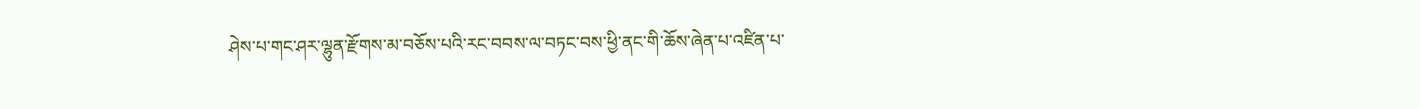ཤེས་པ་གང་ཤར་ལྷུན་རྫོགས་མ་བཅོས་པའི་རང་བབས་ལ་བཏང་བས་ཕྱི་ནང་གི་ཆོས་ཞེན་པ་འཛིན་པ་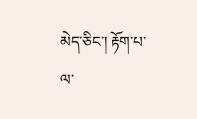མེད་ཅིང་། རྟོག་པ་ལ་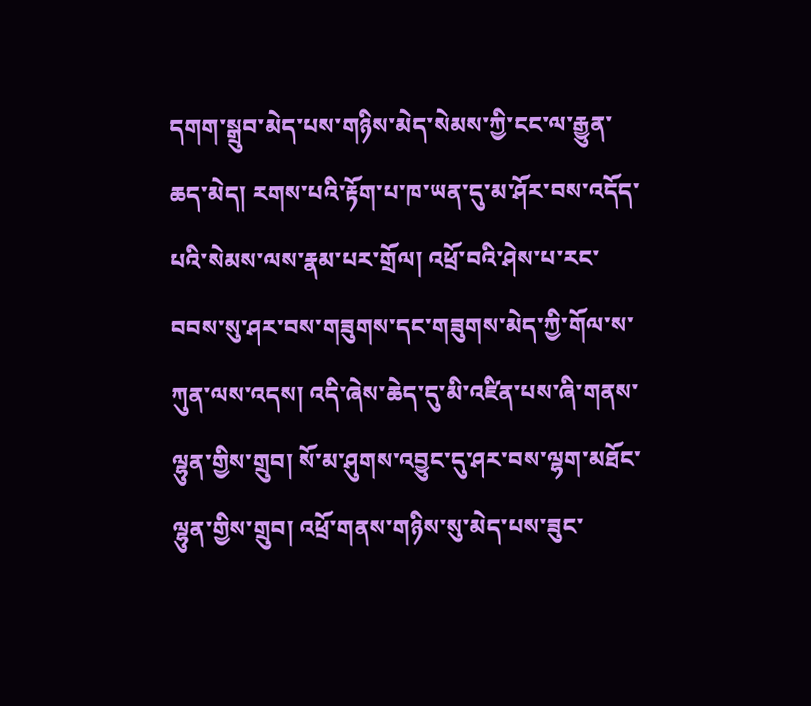དགག་སྒྲུབ་མེད་པས་གཉིས་མེད་སེམས་ཀྱི་ངང་ལ་རྒྱུན་ཆད་མེད། རགས་པའི་རྟོག་པ་ཁ་ཡན་དུ་མ་ཤོར་བས་འདོད་པའི་སེམས་ལས་རྣམ་པར་གྲོལ། འཕྲོ་བའི་ཤེས་པ་རང་བབས་སུ་ཤར་བས་གཟུགས་དང་གཟུགས་མེད་ཀྱི་གོལ་ས་ཀུན་ལས་འདས། འདི་ཞེས་ཆེད་དུ་མི་འཛིན་པས་ཞི་གནས་ལྷུན་གྱིས་གྲུབ། སོ་མ་ཤུགས་འབྱུང་དུ་ཤར་བས་ལྷག་མཐོང་ལྷུན་གྱིས་གྲུབ། འཕྲོ་གནས་གཉིས་སུ་མེད་པས་ཟུང་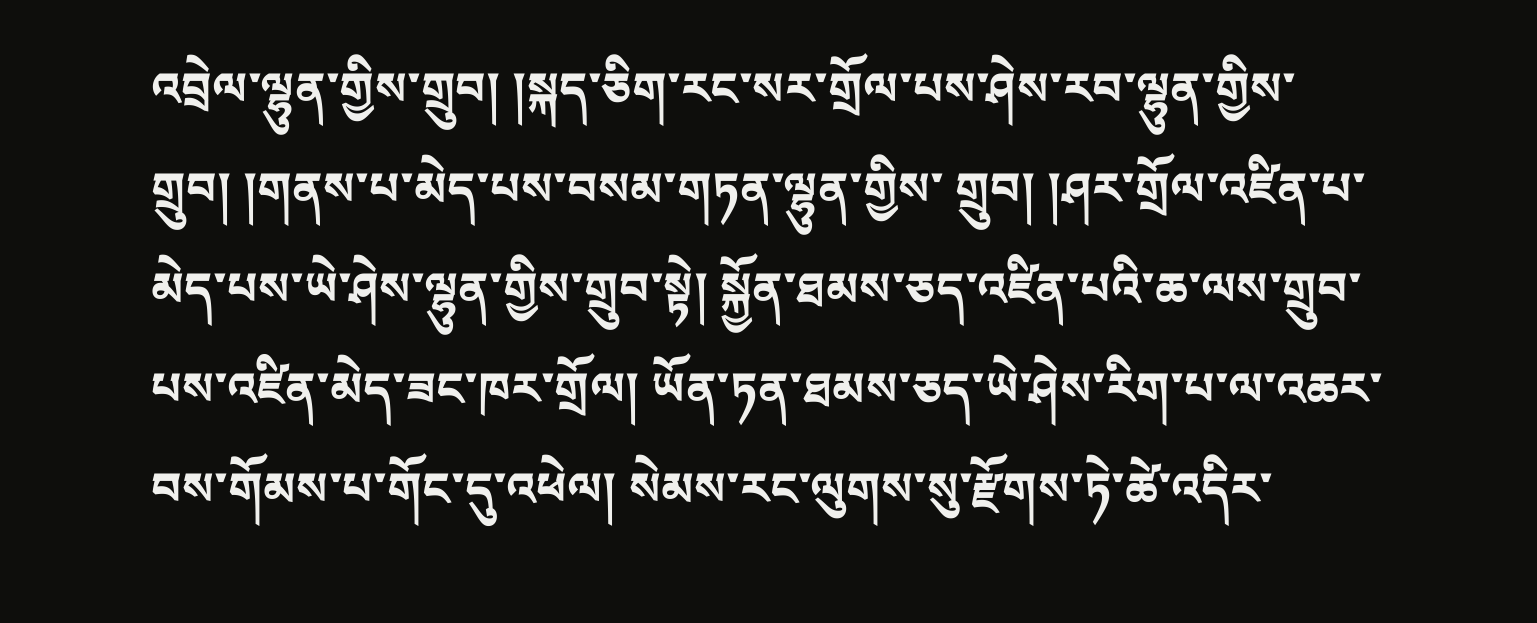འབྲེལ་ལྷུན་གྱིས་གྲུབ། །སྐད་ཅིག་རང་སར་གྲོལ་པས་ཤེས་རབ་ལྷུན་གྱིས་གྲུབ། །གནས་པ་མེད་པས་བསམ་གཏན་ལྷུན་གྱིས་ གྲུབ། །ཤར་གྲོལ་འཛིན་པ་མེད་པས་ཡེ་ཤེས་ལྷུན་གྱིས་གྲུབ་སྟེ། སྐྱོན་ཐམས་ཅད་འཛིན་པའི་ཆ་ལས་གྲུབ་པས་འཛིན་མེད་ཟང་ཁར་གྲོལ། ཡོན་ཏན་ཐམས་ཅད་ཡེ་ཤེས་རིག་པ་ལ་འཆར་བས་གོམས་པ་གོང་དུ་འཕེལ། སེམས་རང་ལུགས་སུ་རྫོགས་ཏེ་ཚེ་འདིར་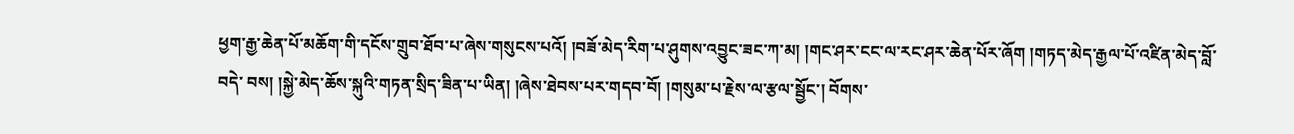ཕྱག་རྒྱ་ཆེན་པོ་མཆོག་གི་དངོས་གྲུབ་ཐོབ་པ་ཞེས་གསུངས་པའོ། །བཟོ་མེད་རིག་པ་ཤུགས་འབྱུང་ཟང་ཀ་མ། །གང་ཤར་ངང་ལ་རང་ཤར་ཆེན་པོར་ཞོག །གཏད་མེད་རྒྱལ་པོ་འཛིན་མེད་བློ་བདེ་ བས། །སྐྱེ་མེད་ཆོས་སྐུའི་གཏན་སྲིད་ཟིན་པ་ཡིན། །ཞེས་ཐེབས་པར་གདབ་བོ། །གསུམ་པ་རྗེས་ལ་རྩལ་སྦྱོང་། བོགས་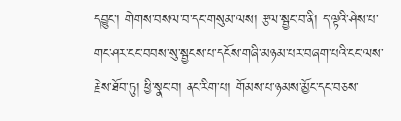དབྱུང་། གེགས་བསལ་བ་དང་གསུམ་ལས། རྩལ་སྦྱང་བ་ནི། ད་ལྟའི་ཤེས་པ་གང་ཤར་ངང་བབས་སུ་སྦྱངས་པ་དངོས་གཞི་མཉམ་པར་བཞག་པའི་ངང་ལས་རྗེས་ཐོབ་ཏུ། ཕྱི་སྣང་བ། ནང་རིག་པ། གོམས་པ་ཉམས་མྱོང་དང་བཅས་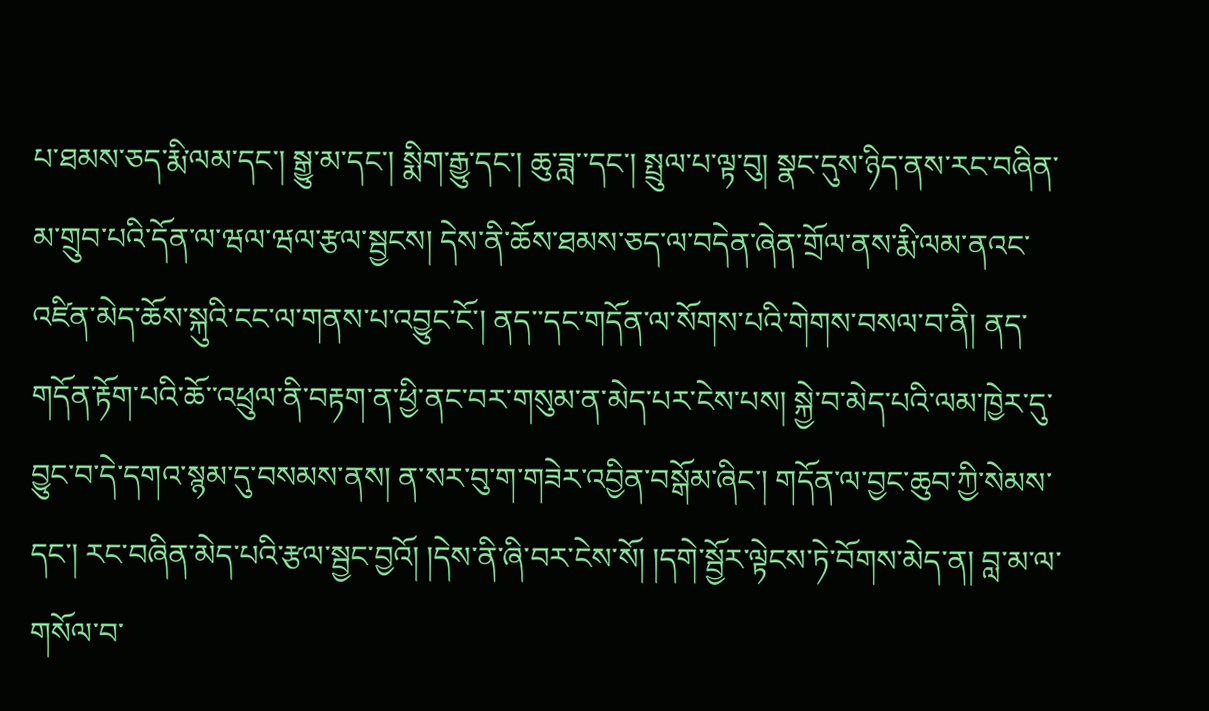པ་ཐམས་ཅད་རྨི་ལམ་དང་། སྒྱུ་མ་དང་། སྨིག་རྒྱུ་དང་། ཆུ་ཟླ་་དང་། སྤྲུལ་པ་ལྟ་བུ། སྣང་དུས་ཉིད་ནས་རང་བཞིན་མ་གྲུབ་པའི་དོན་ལ་ཝལ་ཝལ་རྩལ་སྦྱངས། དེས་ནི་ཆོས་ཐམས་ཅད་ལ་བདེན་ཞེན་གྲོལ་ནས་རྨི་ལམ་ནའང་འཛིན་མེད་ཆོས་སྐུའི་ངང་ལ་གནས་པ་འབྱུང་ངོ་། ནད་་དང་གདོན་ལ་སོགས་པའི་གེགས་བསལ་བ་ནི། ནད་གདོན་རྟོག་པའི་ཆོ་་འཕྲུལ་ནི་བརྟག་ན་ཕྱི་ནང་བར་གསུམ་ན་མེད་པར་ངེས་པས། སྐྱེ་བ་མེད་པའི་ལམ་ཁྱེར་དུ་བྱུང་བ་དེ་དགའ་སྙམ་དུ་བསམས་ནས། ན་སར་བུ་ག་གཟེར་འབྱིན་བསྒོམ་ཞིང་། གདོན་ལ་བྱང་ཆུབ་ཀྱི་སེམས་དང་། རང་བཞིན་མེད་པའི་རྩལ་སྦྱང་བྱའོ། །དེས་ནི་ཞི་བར་ངེས་སོ། །དགེ་སྦྱོར་ལྟེངས་ཏེ་བོགས་མེད་ན། བླ་མ་ལ་གསོལ་བ་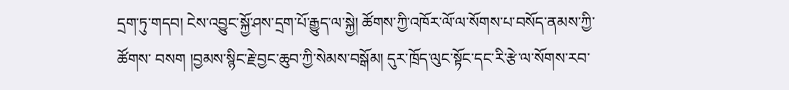དྲག་ཏུ་གདབ། ངེས་འབྱུང་སྐྱོ་ཤས་དྲག་པོ་རྒྱུད་ལ་སྐྱེ། ཚོགས་ཀྱི་འཁོར་ལོ་ལ་སོགས་པ་བསོད་ནམས་ཀྱི་ཚོགས་ བསག །བྱམས་སྙིང་རྗེ་བྱང་ཆུབ་ཀྱི་སེམས་བསྒོམ། དུར་ཁྲོད་ལུང་སྟོང་དང་རི་རྩེ་ལ་སོགས་རབ་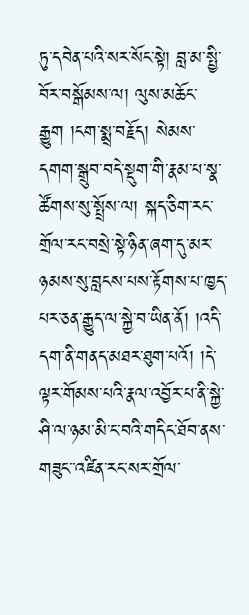ཏུ་དབེན་པའི་སར་སོང་སྟེ། བླ་མ་སྤྱི་བོར་བསྒོམས་ལ། ལུས་མཆོང་རྒྱུག །ངག་སྨྲ་བརྗོད། སེམས་དགག་སྒྲུབ་བདེ་སྡུག་གི་རྣམ་པ་སྣ་ཚོགས་སུ་སྤྲོས་ལ། སྐད་ཅིག་རང་གྲོལ་རང་བསྲེ་སྟེ་ཉིན་ཞག་དུ་མར་ཉམས་སུ་བླངས་པས་རྟོགས་པ་ཁྱད་པར་ཅན་རྒྱུད་ལ་སྐྱེ་བ་ཡིན་ནོ། །འདི་དག་ནི་གནད་མཐར་ཐུག་པའོ། །དེ་ལྟར་གོམས་པའི་རྣལ་འབྱོར་པ་ནི་སྐྱེ་ཤི་ལ་ཉམ་མི་ང་བའི་གདིང་ཐོབ་ནས་གཟུང་་འཛིན་རང་སར་གྲོལ་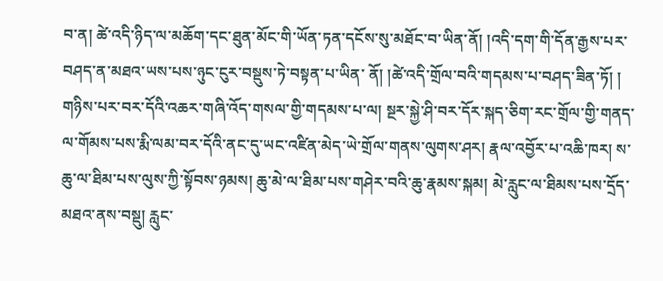བ་ན། ཚེ་འདི་ཉིད་ལ་མཆོག་དང་ཐུན་མོང་གི་ཡོན་ཏན་དངོས་སུ་མཐོང་བ་ཡིན་ནོ། །འདི་དག་གི་དོན་རྒྱས་པར་བཤད་ན་མཐའ་ཡས་པས་ཉུང་ངུར་བསྡུས་ཏེ་བསྟན་པ་ཡིན་ ནོ། །ཚེ་འདི་གྲོལ་བའི་གདམས་པ་བཤད་ཟིན་ཏོ། ། གཉིས་པར་བར་དོའི་འཆར་གཞི་འོད་གསལ་གྱི་གདམས་པ་ལ། སྔར་སྐྱེ་ཤི་བར་དོར་སྐད་ཅིག་རང་གྲོལ་གྱི་གནད་ལ་གོམས་པས་རྨི་ལམ་བར་དོའི་ནང་དུ་ཡང་འཛིན་མེད་ཡེ་གྲོལ་གནས་ལུགས་ཤར། རྣལ་འབྱོར་པ་འཆི་ཁར། ས་ཆུ་ལ་ཐིམ་པས་ལུས་ཀྱི་སྟོབས་ཉམས། ཆུ་མེ་ལ་ཐིམ་པས་གཤེར་བའི་ཆུ་རྣམས་སྐམ། མེ་རླུང་ལ་ཐིམས་པས་དྲོད་མཐའ་ནས་བསྡུ། རླུང་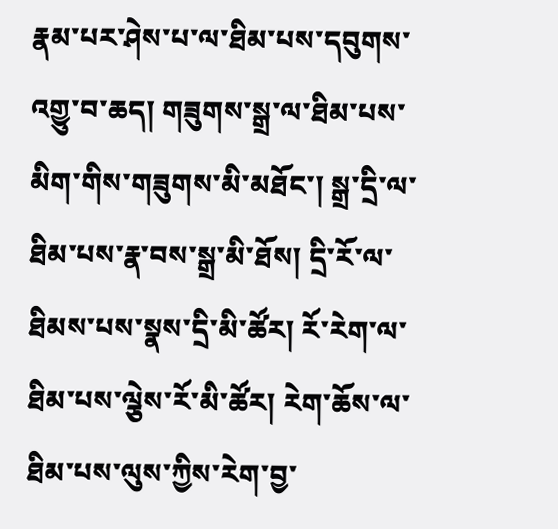རྣམ་པར་ཤེས་པ་ལ་ཐིམ་པས་དབུགས་འགྱུ་བ་ཆད། གཟུགས་སྒྲ་ལ་ཐིམ་པས་མིག་གིས་གཟུགས་མི་མཐོང་། སྒྲ་དྲི་ལ་ཐིམ་པས་རྣ་བས་སྒྲ་མི་ཐོས། དྲི་རོ་ལ་ཐིམས་པས་སྣས་དྲི་མི་ཚོར། རོ་རེག་ལ་ཐིམ་པས་ལྕེས་རོ་མི་ཚོར། རེག་ཆོས་ལ་ཐིམ་པས་ལུས་ཀྱིས་རེག་བྱ་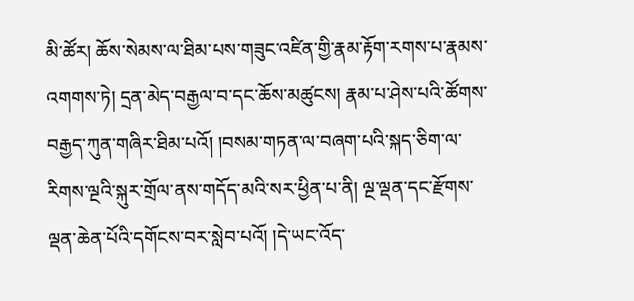མི་ཚོར། ཆོས་སེམས་ལ་ཐིམ་པས་གཟུང་འཛིན་གྱི་རྣམ་རྟོག་རགས་པ་རྣམས་འགགས་ཏེ། དྲན་མེད་བརྒྱལ་བ་དང་ཆོས་མཚུངས། རྣམ་པ་ཤེས་པའི་ཚོགས་བརྒྱད་ཀུན་གཞིར་ཐིམ་པའོ། །བསམ་གཏན་ལ་བཞག་པའི་སྐད་ཅིག་ལ་རིགས་ལྔའི་སྐུར་གྲོལ་ནས་གདོད་མའི་སར་ཕྱིན་པ་ནི། ལྔ་ལྡན་དང་རྫོགས་ལྡན་ཆེན་པོའི་དགོངས་བར་སླེབ་པའོ། །དེ་ཡང་འོད་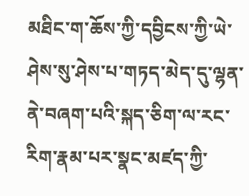མཐིང་ག་ཆོས་ཀྱི་དབྱིངས་ཀྱི་ཡེ་ཤེས་སུ་ཤེས་པ་གཏད་མེད་དུ་ལྷན་ནེ་བཞག་པའི་སྐད་ཅིག་ལ་རང་རིག་རྣམ་པར་སྣང་མཛད་ཀྱི་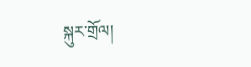སྐུར་གྲོལ།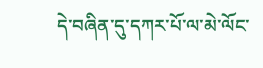དེ་བཞིན་དུ་དཀར་པོ་ལ་མེ་ལོང་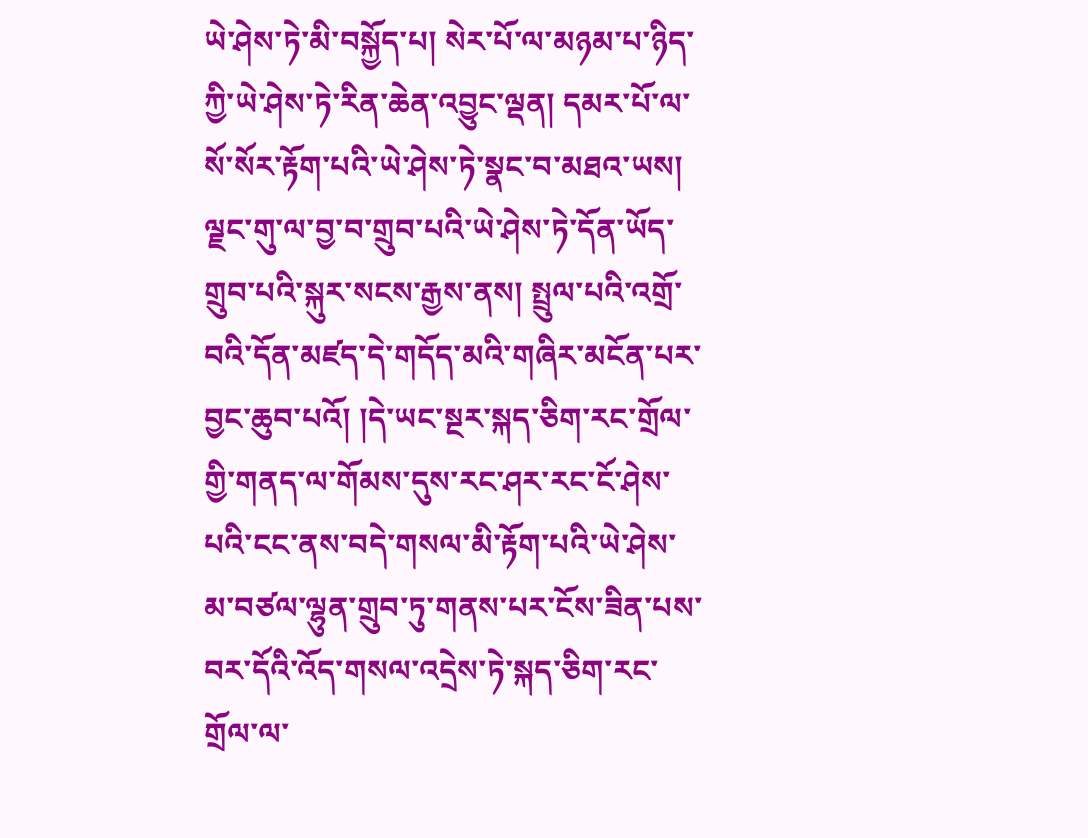ཡེ་ཤེས་ཏེ་མི་བསྐྱོད་པ། སེར་པོ་ལ་མཉམ་པ་ཉིད་ཀྱི་ཡེ་ཤེས་ཏེ་རིན་ཆེན་འབྱུང་ལྡན། དམར་པོ་ལ་སོ་སོར་རྟོག་པའི་ཡེ་ཤེས་ཏེ་སྣང་བ་མཐའ་ཡས། ལྗང་གུ་ལ་བྱ་བ་གྲུབ་པའི་ཡེ་ཤེས་ཏེ་དོན་ཡོད་གྲུབ་པའི་སྐུར་སངས་རྒྱས་ནས། སྤྲུལ་པའི་འགྲོ་བའི་དོན་མཛད་དེ་གདོད་མའི་གཞིར་མངོན་པར་བྱང་ཆུབ་པའོ། །དེ་ཡང་སྔར་སྐད་ཅིག་རང་གྲོལ་གྱི་གནད་ལ་གོམས་དུས་རང་ཤར་རང་ངོ་ཤེས་པའི་ངང་ནས་བདེ་གསལ་མི་རྟོག་པའི་ཡེ་ཤེས་མ་བཙལ་ལྷུན་གྲུབ་ཏུ་གནས་པར་ངོས་ཟིན་པས་བར་དོའི་འོད་གསལ་འདྲེས་ཏེ་སྐད་ཅིག་རང་གྲོལ་ལ་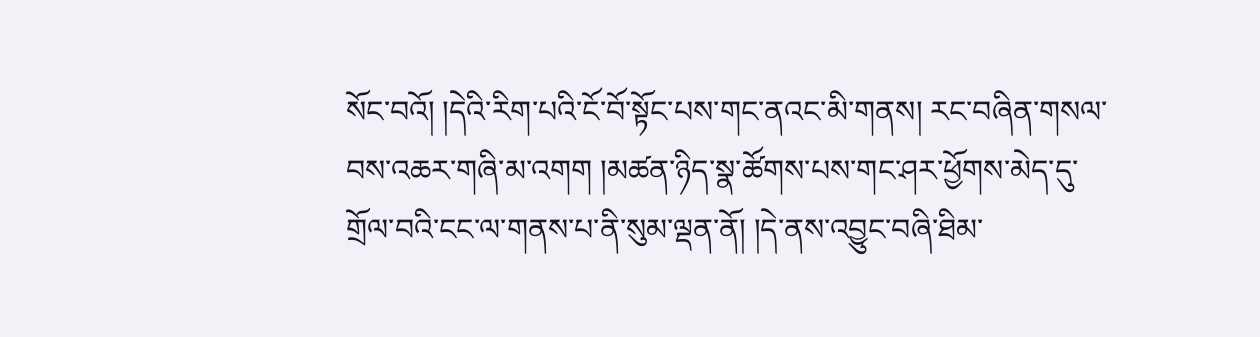སོང་བའོ། །དེའི་རིག་པའི་ངོ་བོ་སྟོང་པས་གང་ནའང་མི་གནས། རང་བཞིན་གསལ་བས་འཆར་གཞི་མ་འགག །མཚན་ཉིད་སྣ་ཚོགས་པས་གང་ཤར་ཕྱོགས་མེད་དུ་གྲོལ་བའི་ངང་ལ་གནས་པ་ནི་སུམ་ལྡན་ནོ། །དེ་ནས་འབྱུང་བཞི་ཐིམ་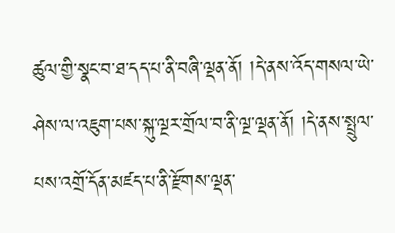ཚུལ་གྱི་སྣང་བ་ཐ་དད་པ་ནི་བཞི་ལྡན་ནོ། །དེ་ནས་འོད་གསལ་ཡེ་ཤེས་ལ་འཇུག་པས་སྐུ་ལྔར་གྲོལ་བ་ནི་ལྔ་ལྡན་ནོ། །དེ་ནས་སྤྲུལ་པས་འགྲོ་དོན་མཛད་པ་ནི་རྫོགས་ལྡན་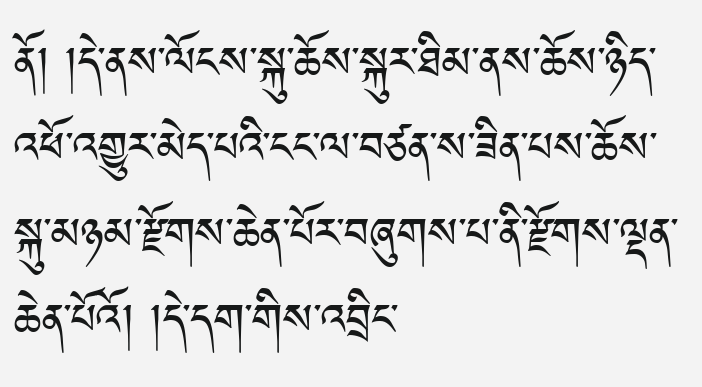ནོ། །དེ་ནས་ལོངས་སྐུ་ཆོས་སྐུར་ཐིམ་ནས་ཆོས་ཉིད་འཕོ་འགྱུར་མེད་པའི་ངང་ལ་བཙན་ས་ཟིན་པས་ཆོས་སྐུ་མཉམ་རྫོགས་ཆེན་པོར་བཞུགས་པ་ནི་རྫོགས་ལྡན་ཆེན་པོའོ། །དེ་དག་གིས་འབྲིང་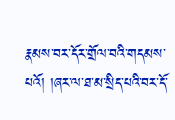རྣམས་བར་དོར་གྲོལ་བའི་གདམས་པའོ། །ཞར་ལ་ཐ་མ་སྲིད་པའི་བར་དོ་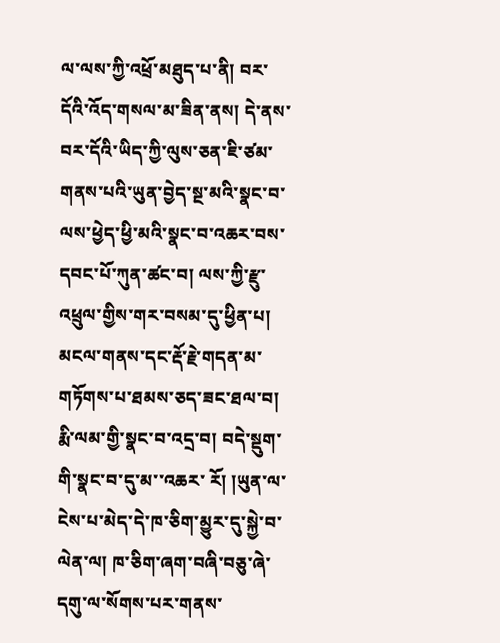ལ་ལས་ཀྱི་འཕྲོ་མཐུད་པ་ནི། བར་དོའི་འོད་གསལ་མ་ཟིན་ནས། དེ་ནས་བར་དོའི་ཡིད་ཀྱི་ལུས་ཅན་ཇི་ཙམ་གནས་པའི་ཡུན་བྱེད་སྔ་མའི་སྣང་བ་ལས་ཕྱེད་ཕྱི་མའི་སྣང་བ་འཆར་བས་དབང་པོ་ཀུན་ཚང་བ། ལས་ཀྱི་རྫུ་འཕྲུལ་གྱིས་གར་བསམ་དུ་ཕྱིན་པ། མངལ་གནས་དང་རྡོ་རྗེ་གདན་མ་གཏོགས་པ་ཐམས་ཅད་ཟང་ཐལ་བ། རྨི་ལམ་གྱི་སྣང་བ་འདྲ་བ། བདེ་སྡུག་གི་སྣང་བ་དུ་མ་་འཆར་ རོ། །ཡུན་ལ་ངེས་པ་མེད་དེ་ཁ་ཅིག་མྱུར་དུ་སྐྱེ་བ་ལེན་ལ། ཁ་ཅིག་ཞག་བཞི་བཅུ་ཞེ་དགུ་ལ་སོགས་པར་གནས་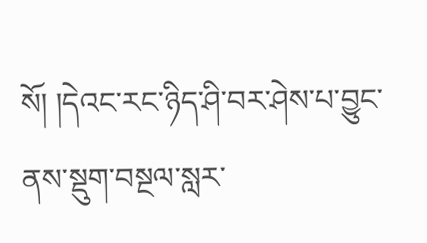སོ། །དེའང་རང་ཉིད་ཤི་བར་ཤེས་པ་བྱུང་ནས་སྡུག་བསྔལ་སླར་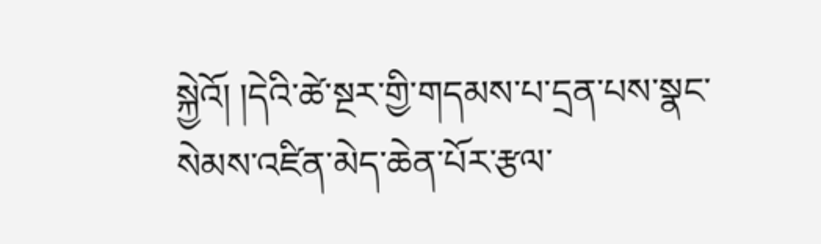སྐྱེའོ། །དེའི་ཚེ་སྔར་གྱི་གདམས་པ་དྲན་པས་སྣང་སེམས་འཛིན་མེད་ཆེན་པོར་རྩལ་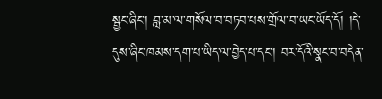སྦྱང་ཞིང་། བླ་མ་ལ་གསོལ་བ་བཏབ་པས་གྲོལ་བ་ཡང་ཡོད་དོ། །དེ་དུས་ཞིང་ཁམས་དག་པ་ཡིད་ལ་བྱེད་པ་དང་། བར་དོའི་སྣང་བ་བདེན་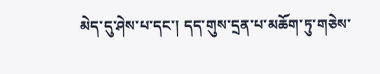མེད་དུ་ཤེས་པ་དང་། དད་གུས་དྲན་པ་མཆོག་ཏུ་གཅེས་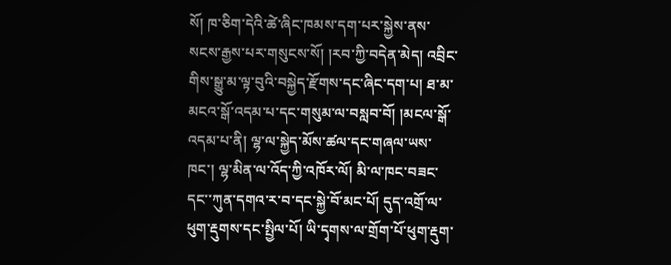སོ། ཁ་ཅིག་དེའི་ཚེ་ཞིང་ཁམས་དག་པར་སྐྱེས་ནས་སངས་རྒྱས་པར་གསུངས་སོ། །རབ་ཀྱི་བདེན་མེད། འབྲིང་གིས་སྒྱུ་མ་ལྟ་བུའི་བསྐྱེད་རྫོགས་དང་ཞིང་དག་པ། ཐ་མ་མངའ་སྒོ་འདམ་པ་དང་གསུམ་ལ་བསླབ་བོ། །མངལ་སྒོ་འདམ་པ་ནི། ལྷ་ལ་སྐྱེད་མོས་ཚལ་དང་གཞལ་ཡས་ཁང་། ལྷ་མིན་ལ་འོད་ཀྱི་འཁོར་ལོ། མི་ལ་ཁང་བཟང་དང་་ཀུན་དགའ་ར་བ་དང་སྐྱེ་བོ་མང་པོ། དུད་འགྲོ་ལ་ཕུག་རྡུགས་དང་སྤྱིལ་པོ། ཡི་དྭགས་ལ་གྲོག་པོ་ཕུག་རྡུག་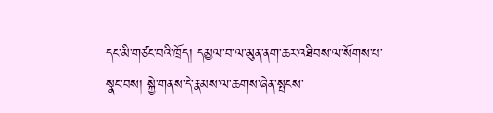དང་མི་གཙང་བའི་ཁྲོད། དམྱལ་བ་ལ་མུན་ནག་ཆར་འཐིབས་ལ་སོགས་པ་སྣང་བས། སྐྱེ་གནས་དེ་རྣམས་ལ་ཆགས་ཞེན་སྤངས་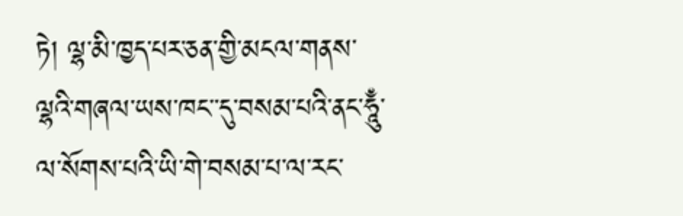ཏེ། ལྷ་མི་ཁྱད་པར་ཅན་གྱི་མངལ་གནས་ལྷའི་གཞལ་ཡས་ཁང་་དུ་བསམ་པའི་ནང་ཧཱུྃ་ལ་སོགས་པའི་ཡི་གེ་བསམ་པ་ལ་རང་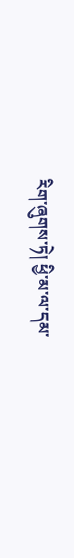རིག་ཞུགས་ཏེ། ཕྱི་མ་ལ་དམ་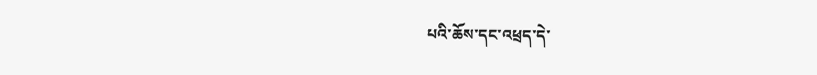པའི་ཆོས་དང་འཕྲད་དེ་